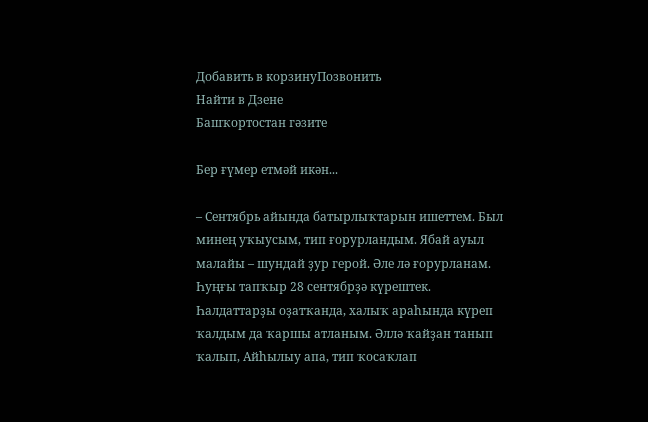Добавить в корзинуПозвонить
Найти в Дзене
Башҡортостан гәзите

Бер ғүмер етмәй икән...

– Сентябрь айында батырлыҡтарын ишеттем. Был минең уҡыусым, тип ғорурландым. Ябай ауыл малайы – шундай ҙур герой. Әле лә ғорурланам. Һуңғы тапҡыр 28 сентябрҙә күрештек. Һалдаттарҙы оҙатҡанда, халыҡ араһында күреп ҡалдым да ҡаршы атланым. Әллә ҡайҙан танып ҡалып, Айһылыу апа, тип ҡосаҡлап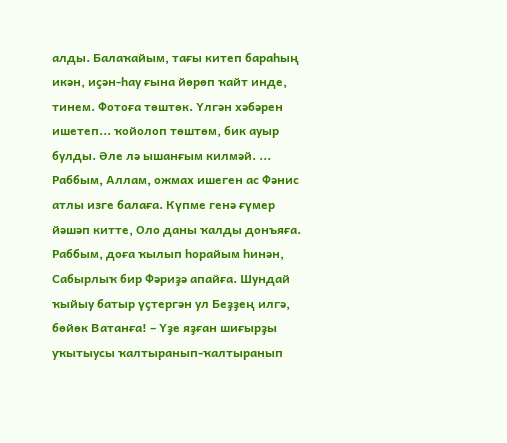алды. Балаҡайым, тағы китеп бараһың икән, иҫән-һау ғына йөрөп ҡайт инде, тинем. Фотоға төштөк. Үлгән хәбәрен ишетеп... ҡойолоп төштөм, бик ауыр булды. Әле лә ышанғым килмәй. ... Раббым, Аллам, ожмах ишеген ас Фәнис атлы изге балаға. Күпме генә ғүмер йәшәп китте, Оло даны ҡалды донъяға. Раббым, доға ҡылып һорайым һинән, Сабырлыҡ бир Фәриҙә апайға. Шундай ҡыйыу батыр үҫтергән ул Беҙҙең илгә, бөйөк Ватанға! – Үҙе яҙған шиғырҙы уҡытыусы ҡалтыранып-ҡалтыранып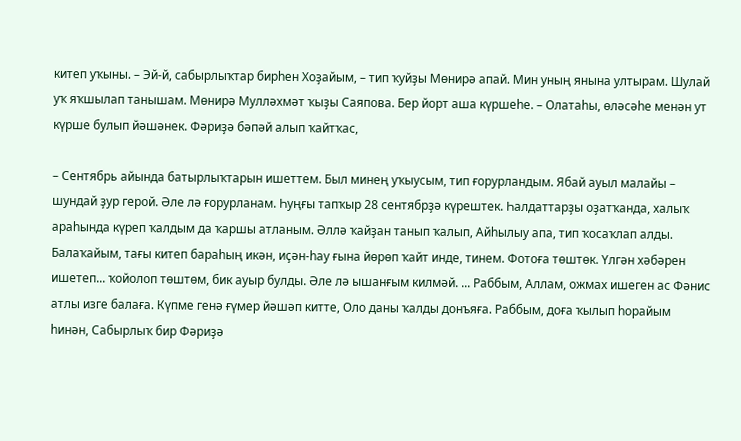китеп уҡыны. – Эй-й, сабырлыҡтар бирһен Хоҙайым, – тип ҡуйҙы Мөнирә апай. Мин уның янына ултырам. Шулай уҡ яҡшылап танышам. Мөнирә Мулләхмәт ҡыҙы Саяпова. Бер йорт аша күршеһе. – Олатаһы, өләсәһе менән ут күрше булып йәшәнек. Фәриҙә бәпәй алып ҡайтҡас,

– Сентябрь айында батырлыҡтарын ишеттем. Был минең уҡыусым, тип ғорурландым. Ябай ауыл малайы – шундай ҙур герой. Әле лә ғорурланам. Һуңғы тапҡыр 28 сентябрҙә күрештек. Һалдаттарҙы оҙатҡанда, халыҡ араһында күреп ҡалдым да ҡаршы атланым. Әллә ҡайҙан танып ҡалып, Айһылыу апа, тип ҡосаҡлап алды. Балаҡайым, тағы китеп бараһың икән, иҫән-һау ғына йөрөп ҡайт инде, тинем. Фотоға төштөк. Үлгән хәбәрен ишетеп... ҡойолоп төштөм, бик ауыр булды. Әле лә ышанғым килмәй. ... Раббым, Аллам, ожмах ишеген ас Фәнис атлы изге балаға. Күпме генә ғүмер йәшәп китте, Оло даны ҡалды донъяға. Раббым, доға ҡылып һорайым һинән, Сабырлыҡ бир Фәриҙә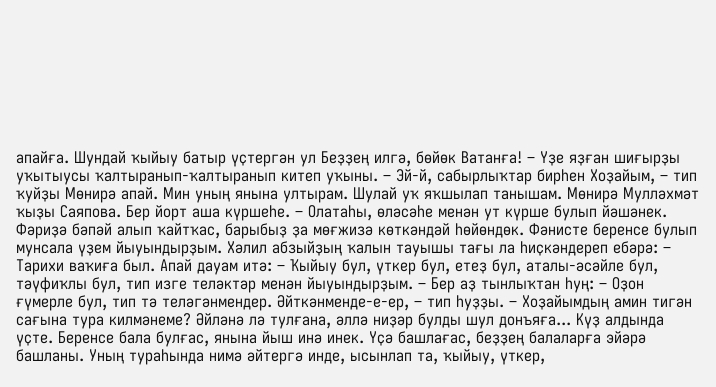апайға. Шундай ҡыйыу батыр үҫтергән ул Беҙҙең илгә, бөйөк Ватанға! – Үҙе яҙған шиғырҙы уҡытыусы ҡалтыранып-ҡалтыранып китеп уҡыны. – Эй-й, сабырлыҡтар бирһен Хоҙайым, – тип ҡуйҙы Мөнирә апай. Мин уның янына ултырам. Шулай уҡ яҡшылап танышам. Мөнирә Мулләхмәт ҡыҙы Саяпова. Бер йорт аша күршеһе. – Олатаһы, өләсәһе менән ут күрше булып йәшәнек. Фәриҙә бәпәй алып ҡайтҡас, барыбыҙ ҙа мөғжизә көткәндәй һөйөндөк. Фәнисте беренсе булып мунсала үҙем йыуындырҙым. Хәлил абзыйҙың ҡалын тауышы тағы ла һиҫкәндереп ебәрә: – Тарихи ваҡиға был. Апай дауам итә: – Ҡыйыу бул, үткер бул, етеҙ бул, аталы-әсәйле бул, тәүфиҡлы бул, тип изге теләктәр менән йыуындырҙым. – Бер аҙ тынлыҡтан һуң: – Оҙон ғүмерле бул, тип тә теләгәнмендер. Әйткәнменде-е-ер, – тип һуҙҙы. – Хоҙайымдың амин тигән сағына тура килмәнеме? Әйләнә лә тулғана, әллә ниҙәр булды шул донъяға... Күҙ алдында үҫте. Беренсе бала булғас, янына йыш инә инек. Үҫә башлағас, беҙҙең балаларға эйәрә башланы. Уның тураһында нимә әйтергә инде, ысынлап та, ҡыйыу, үткер,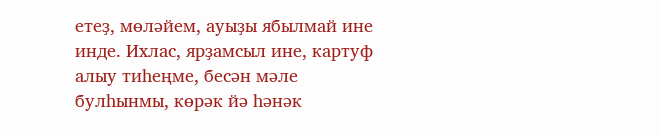етеҙ, мөләйем, ауыҙы ябылмай ине инде. Ихлас, ярҙамсыл ине, картуф алыу тиһеңме, бесән мәле булһынмы, көрәк йә һәнәк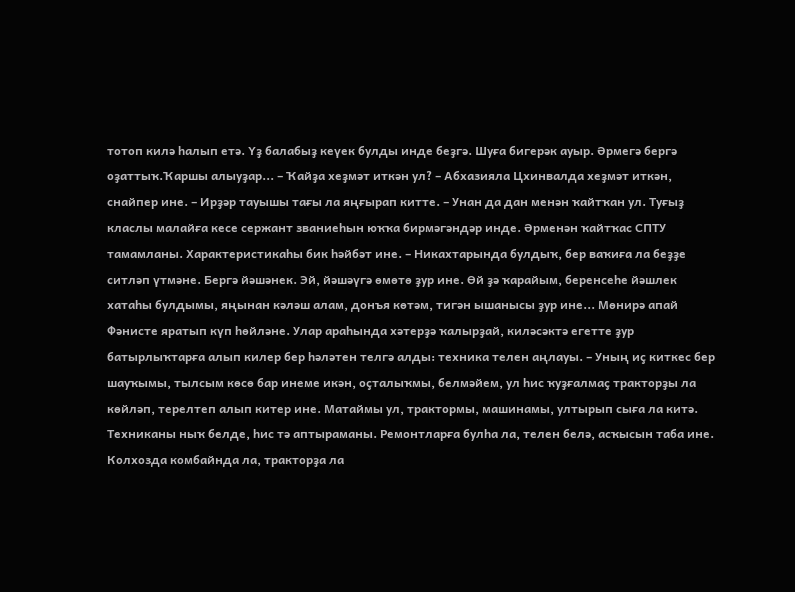тотоп килә һалып етә. Үҙ балабыҙ кеүек булды инде беҙгә. Шуға бигерәк ауыр. Әрмегә бергә оҙаттыҡ.Ҡаршы алыуҙар... – Ҡайҙа хеҙмәт иткән ул? – Абхазияла Цхинвалда хеҙмәт иткән, снайпер ине. – Ирҙәр тауышы тағы ла яңғырап китте. – Унан да дан менән ҡайтҡан ул. Туғыҙ класлы малайға кесе сержант званиеһын юҡҡа бирмәгәндәр инде. Әрменән ҡайтҡас СПТУ тамамланы. Характеристикаһы бик һәйбәт ине. – Никахтарында булдыҡ, бер ваҡиға ла беҙҙе ситләп үтмәне. Бергә йәшәнек. Эй, йәшәүгә өмөтө ҙур ине. Өй ҙә ҡарайым, беренсеһе йәшлек хатаһы булдымы, яңынан кәләш алам, донъя көтәм, тигән ышанысы ҙур ине... Мөнирә апай Фәнисте яратып күп һөйләне. Улар араһында хәтерҙә ҡалырҙай, киләсәктә егетте ҙур батырлыҡтарға алып килер бер һәләтен телгә алды: техника телен аңлауы. – Уның иҫ киткес бер шауҡымы, тылсым көсө бар инеме икән, оҫталыҡмы, белмәйем, ул һис ҡуҙғалмаҫ тракторҙы ла көйләп, терелтеп алып китер ине. Матаймы ул, трактормы, машинамы, ултырып сыға ла китә. Техниканы ныҡ белде, һис тә аптыраманы. Ремонтларға булһа ла, телен белә, асҡысын таба ине. Колхозда комбайнда ла, тракторҙа ла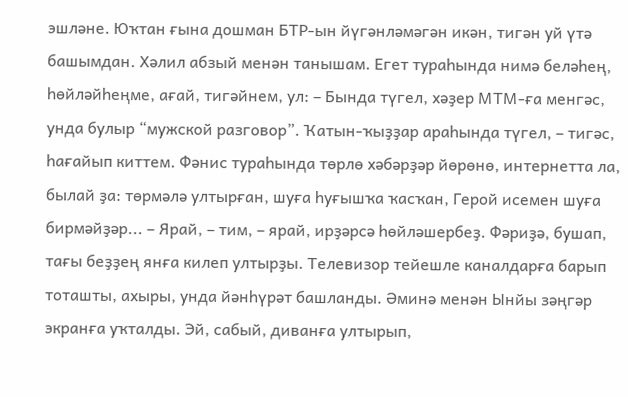эшләне. Юҡтан ғына дошман БТР-ын йүгәнләмәгән икән, тигән уй үтә башымдан. Хәлил абзый менән танышам. Егет тураһында нимә беләһең, һөйләйһеңме, ағай, тигәйнем, ул: – Бында түгел, хәҙер МТМ-ға менгәс, унда булыр “мужской разговор”. Ҡатын-ҡыҙҙар араһында түгел, – тигәс, һағайып киттем. Фәнис тураһында төрлө хәбәрҙәр йөрөнө, интернетта ла, былай ҙа: төрмәлә ултырған, шуға һуғышҡа ҡасҡан, Герой исемен шуға бирмәйҙәр... – Ярай, – тим, – ярай, ирҙәрсә һөйләшербеҙ. Фәриҙә, бушап, тағы беҙҙең янға килеп ултырҙы. Телевизор тейешле каналдарға барып тоташты, ахыры, унда йәнһүрәт башланды. Әминә менән Ынйы зәңгәр экранға уҡталды. Эй, сабый, диванға ултырып,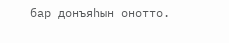бар донъяһын онотто.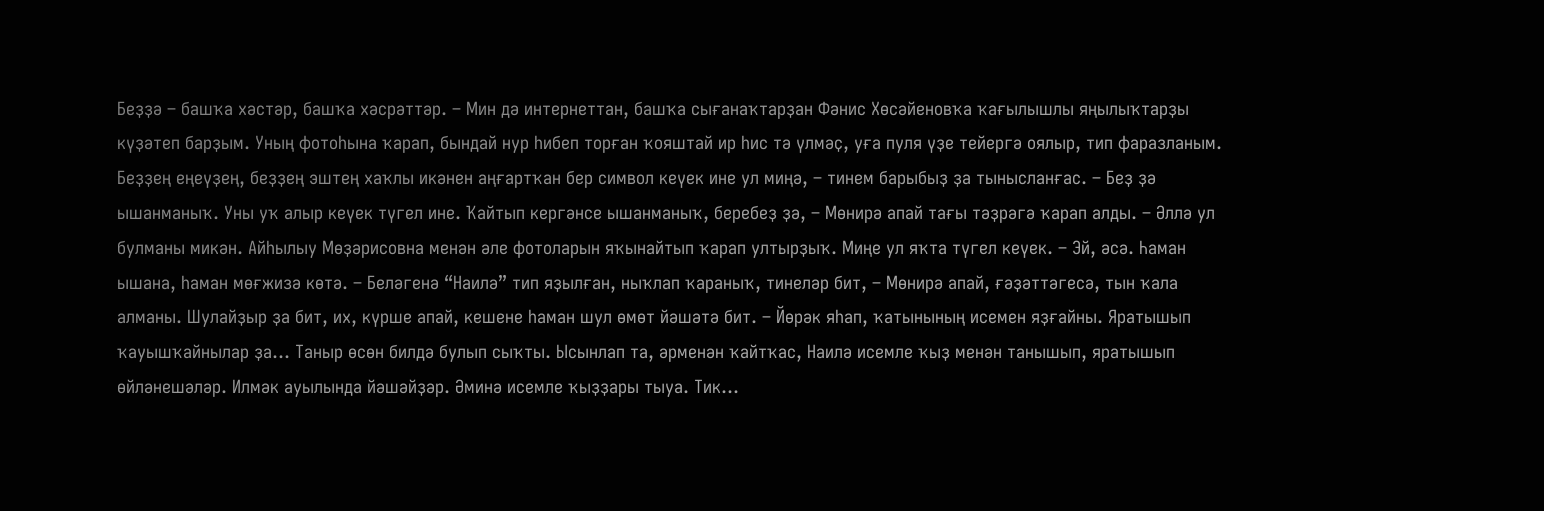Беҙҙә – башҡа хәстәр, башҡа хәсрәттәр. – Мин дә интернеттан, башҡа сығанаҡтарҙан Фәнис Хөсәйеновҡа ҡағылышлы яңылыҡтарҙы күҙәтеп барҙым. Уның фотоһына ҡарап, бындай нур һибеп торған ҡояштай ир һис тә үлмәҫ, уға пуля үҙе тейергә оялыр, тип фаразланым. Беҙҙең еңеүҙең, беҙҙең эштең хаҡлы икәнен аңғартҡан бер символ кеүек ине ул миңә, – тинем барыбыҙ ҙа тынысланғас. – Беҙ ҙә ышанманыҡ. Уны уҡ алыр кеүек түгел ине. Ҡайтып кергәнсе ышанманыҡ, беребеҙ ҙә, – Мөнирә апай тағы тәҙрәгә ҡарап алды. – Әллә ул булманы микән. Айһылыу Мөҙәрисовна менән әле фотоларын яҡынайтып ҡарап ултырҙыҡ. Миңе ул яҡта түгел кеүек. – Эй, әсә. Һаман ышана, һаман мөғжизә көтә. – Беләгенә “Наилә” тип яҙылған, ныҡлап ҡараныҡ, тинеләр бит, – Мөнирә апай, ғәҙәттәгесә, тын ҡала алманы. Шулайҙыр ҙа бит, их, күрше апай, кешене һаман шул өмөт йәшәтә бит. – Йөрәк яһап, ҡатынының исемен яҙғайны. Яратышып ҡауышҡайнылар ҙа... Таныр өсөн билдә булып сыҡты. Ысынлап та, әрменән ҡайтҡас, Наилә исемле ҡыҙ менән танышып, яратышып өйләнешәләр. Илмәк ауылында йәшәйҙәр. Әминә исемле ҡыҙҙары тыуа. Тик...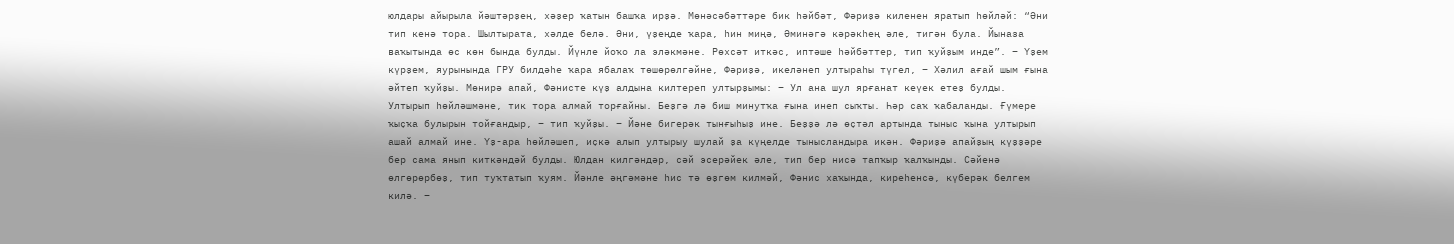юлдары айырыла йәштәрҙең, хәҙер ҡатын башҡа ирҙә. Мөнәсәбәттәре бик һәйбәт, Фәриҙә киленен яратып һөйләй: “Әни тип кенә тора. Шылтырата, хәлде белә. Әни, үҙеңде ҡара, һин миңә, Әминәгә кәрәкһең әле, тигән була. Йыназа ваҡытында өс көн бында булды. Йүнле йоҡо ла эләкмәне. Рөхсәт иткәс, иптәше һәйбәттер, тип ҡуйҙым инде”. – Үҙем күрҙем, яурынында ГРУ билдәһе ҡара ябалаҡ төшөрөлгәйне, Фәриҙә, икеләнеп ултыраһы түгел, – Хәлил ағай шым ғына әйтеп ҡуйҙы. Мөнирә апай, Фәнисте күҙ алдына килтереп ултырҙымы: – Ул ана шул ярғанат кеүек етеҙ булды. Ултырып һөйләшмәне, тик тора алмай торғайны. Беҙгә лә биш минутҡа ғына инеп сыҡты. Һәр саҡ ҡабаланды. Ғүмере ҡыҫҡа булырын тойғандыр, – тип ҡуйҙы. – Йәне бигерәк тынғыһыҙ ине. Беҙҙә лә өҫтәл артында тыныс ҡына ултырып ашай алмай ине. Үҙ-ара һөйләшеп, иҫкә алып ултырыу шулай ҙа күңелде тынысландыра икән. Фәриҙә апайҙың күҙҙәре бер сама янып киткәндәй булды. Юлдан килгәндәр, сәй эсерәйек әле, тип бер нисә тапҡыр ҡалҡынды. Сәйенә өлгөрөрбөҙ, тип туҡтатып ҡуям. Йәнле әңгәмәне һис тә өҙгөм килмәй, Фәнис хаҡында, киреһенсә, күберәк белгем килә. –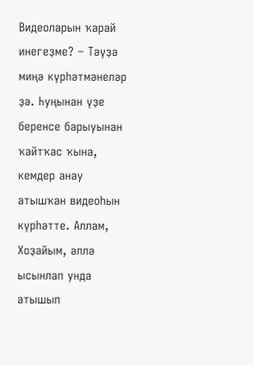Видеоларын ҡарай инегеҙме? – Тәүҙә миңә күрһәтмәнеләр ҙә. Һуңынан үҙе беренсе барыуынан ҡайтҡас ҡына, кемдер анау атышҡан видеоһын күрһәтте. Аллам, Хоҙайым, әллә ысынлап унда атышып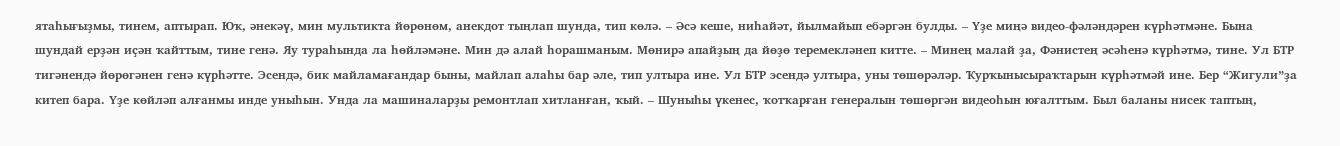ятаһығыҙмы, тинем, аптырап. Юҡ, әнекәү, мин мультикта йөрөнөм, анекдот тыңлап шунда, тип көлә. – Әсә кеше, ниһайәт, йылмайып ебәргән булды. – Үҙе миңә видео-фәләндәрен күрһәтмәне. Бына шундай ерҙән иҫән ҡайттым, тине генә. Яу тураһында ла һөйләмәне. Мин дә алай һорашманым. Мөнирә апайҙың да йөҙө теремекләнеп китте. – Минең малай ҙа, Фәнистең әсәһенә күрһәтмә, тине. Ул БТР тигәнендә йөрөгәнен генә күрһәтте. Эсендә, бик майламағандар быны, майлап алаһы бар әле, тип ултыра ине. Ул БТР эсендә ултыра, уны төшөрәләр. Ҡурҡынысыраҡтарын күрһәтмәй ине. Бер “Жигули”ҙа китеп бара. Үҙе көйләп алғанмы инде уныһын. Унда ла машиналарҙы ремонтлап хитланған, ҡый. – Шуныһы үкенес, ҡотҡарған генералын төшөргән видеоһын юғалттым. Был баланы нисек таптың,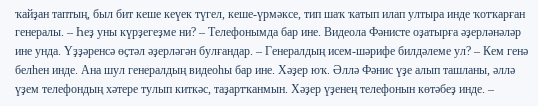ҡайҙан таптың, был бит кеше кеүек түгел, кеше-үрмәксе, тип шаҡ ҡатып илап ултыра инде ҡотҡарған генералы. – Һеҙ уны күрҙегеҙме ни? – Телефонымда бар ине. Видеола Фәнисте оҙатырға әҙерләнәләр ине унда. Үҙҙәренсә өҫтәл әҙерләгән булғандар. – Генералдың исем-шәрифе билдәлеме ул? – Кем генә белһен инде. Ана шул генералдың видеоһы бар ине. Хәҙер юҡ. Әллә Фәнис үҙе алып ташланы, әллә үҙем телефондың хәтере тулып киткәс, таҙартҡанмын. Хәҙер үҙенең телефонын көтәбеҙ инде. –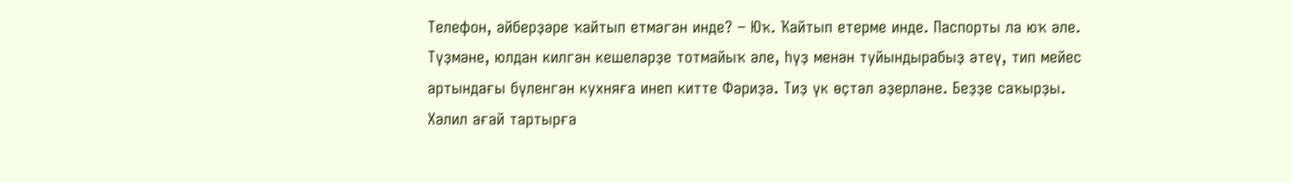Телефон, әйберҙәре ҡайтып етмәгән инде? – Юҡ. Ҡайтып етерме инде. Паспорты ла юҡ әле. Түҙмәне, юлдан килгән кешеләрҙе тотмайыҡ әле, һүҙ менән туйындырабыҙ әтеү, тип мейес артындағы бүленгән кухняға инеп китте Фәриҙә. Тиҙ үк өҫтәл әҙерләне. Беҙҙе саҡырҙы. Хәлил ағай тартырға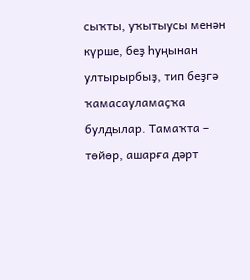сыҡты, уҡытыусы менән күрше, беҙ һуңынан ултырырбыҙ, тип беҙгә ҡамасауламаҫҡа булдылар. Тамаҡта – төйөр, ашарға дәрт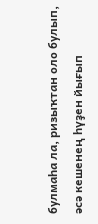булмаһа ла, ризыҡтан оло булып, әсә кешенең һүҙен йығып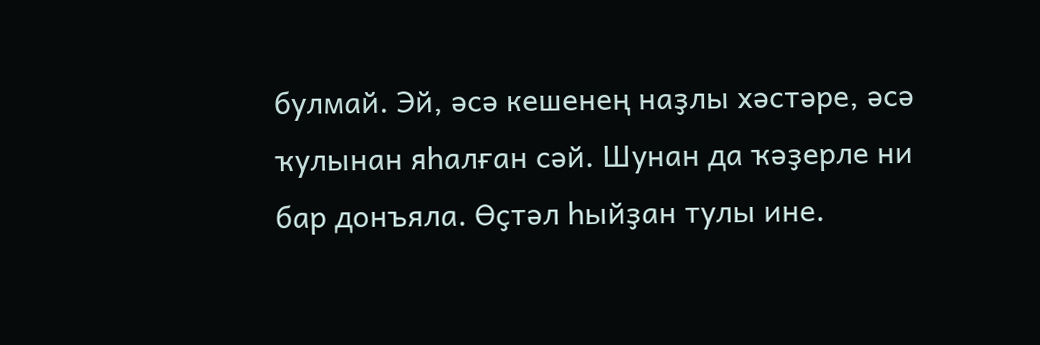булмай. Эй, әсә кешенең наҙлы хәстәре, әсә ҡулынан яһалған сәй. Шунан да ҡәҙерле ни бар донъяла. Өҫтәл һыйҙан тулы ине.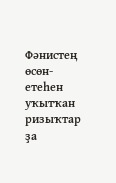Фәнистең өсөн-етеһен уҡытҡан ризыҡтар ҙа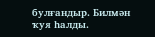булғандыр. Билмән ҡуя һалды.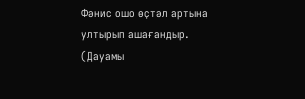Фәнис ошо өҫтәл артына ултырып ашағандыр. (Дауамы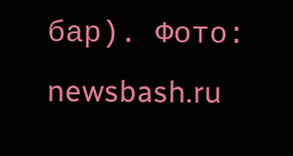бар). Фото: newsbash.ru